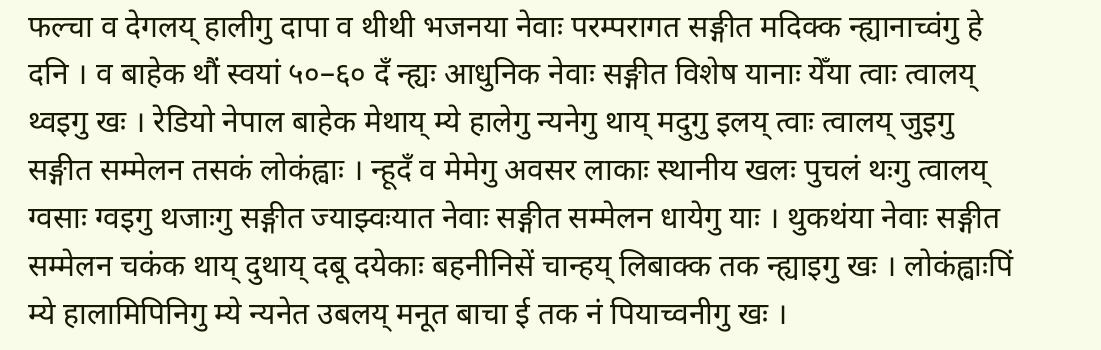फल्चा व देगलय् हालीगु दापा व थीथी भजनया नेवाः परम्परागत सङ्गीत मदिक्क न्ह्यानाच्वंगु हे दनि । व बाहेक थौं स्वयां ५०–६० दँ न्ह्यः आधुनिक नेवाः सङ्गीत विशेष यानाः येँया त्वाः त्वालय् थ्वइगु खः । रेडियो नेपाल बाहेक मेथाय् म्ये हालेगु न्यनेगु थाय् मदुगु इलय् त्वाः त्वालय् जुइगु सङ्गीत सम्मेलन तसकं लोकंह्वाः । न्हूदँ व मेमेगु अवसर लाकाः स्थानीय खलः पुचलं थःगु त्वालय् ग्वसाः ग्वइगु थजाःगु सङ्गीत ज्याझ्वःयात नेवाः सङ्गीत सम्मेलन धायेगु याः । थुकथंया नेवाः सङ्गीत सम्मेलन चकंक थाय् दुथाय् दबू दयेकाः बहनीनिसें चान्हय् लिबाक्क तक न्ह्याइगु खः । लोकंह्वाःपिं म्ये हालामिपिनिगु म्ये न्यनेत उबलय् मनूत बाचा ई तक नं पियाच्वनीगु खः ।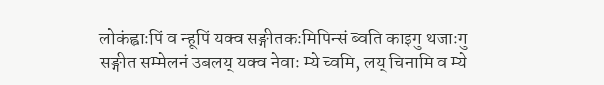लोकंह्वाःपिं व न्हूपिं यक्व सङ्गीतकःमिपिन्सं ब्वति काइगु थजाःगु सङ्गीत सम्मेलनं उबलय् यक्व नेवाः म्ये च्वमि, लय् चिनामि व म्ये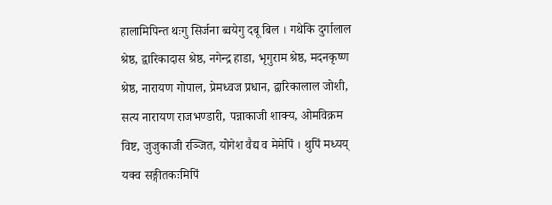हालामिपिन्त थःगु सिर्जना ब्वयेगु दबू बिल । गथेकि दुर्गालाल श्रेष्ठ, द्वारिकादास श्रेष्ठ, नगेन्द्र हाडा, भृगुराम श्रेष्ठ, मदनकृष्ण श्रेष्ठ, नारायण गोपाल, प्रेमध्वज प्रधान, द्वारिकालाल जोशी, सत्य नारायण राजभण्डारी, पन्नाकाजी शाक्य, ओमविक्रम विष्ट, जुजुकाजी रञ्जित, योगेश वैद्य व मेमेपिं । थुपिं मध्यय् यक्व सङ्गीतकःमिपिं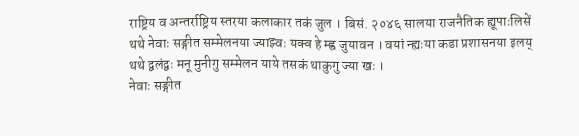राष्ट्रिय व अन्तर्राष्ट्रिय स्तरया कलाकार तकं जुल । बिसं. २०४६ सालया राजनैतिक ह्यूपाःलिसें थथे नेवाः सङ्गीत सम्मेलनया ज्याझ्वः यक्व हे म्ह्व जुयावन । वयां न्ह्यःया कडा प्रशासनया इलय् थथे द्वलंद्वः मनू मुनीगु सम्मेलन याये तसकं थाकुगु ज्या खः ।
नेवाः सङ्गीत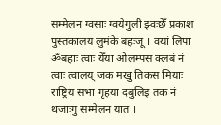सम्मेलन ग्वसाः ग्वयेगुली झ्वःछेँ प्रकाश पुस्तकालय लुमंके बहःजू । वयां लिपा ॐबहाः त्वाः येँया ओलम्पस क्लबं नं त्वाः त्वालय् जक मखु तिकस मियाः राष्ट्रिय सभा गृहया दबुलिइ तक नं थजाःगु सम्मेलन यात ।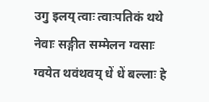उगु इलय् त्वाः त्वाःपतिकं थथे नेवाः सङ्गीत सम्मेलन ग्वसाः ग्वयेत थवंथवय् धें धें बल्लाः हे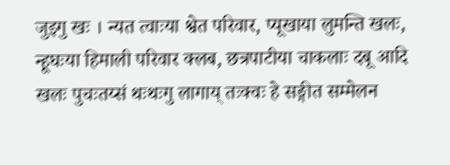जुइगु खः । न्यत त्वाःया श्वेत परिवार, प्यूखाया लुमन्ति खलः, न्हूघःया हिमाली परिवार क्लब, छत्रपाटीया चाकलाः दबू आदि खलः पुचःतय्सं थःथःगु लागाय् तःक्वः हे सङ्गीत सम्मेलन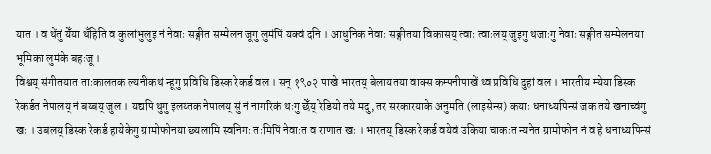यात । व थेंतुं येँया थँहिति व कुलांभुलुइ नं नेवाः सङ्गीत सम्मेलन जूगु लुमंपिं यक्वं दनि । आधुनिक नेवाः सङ्गीतया विकासय् त्वाः त्वाःलय् जुइगु थजाःगु नेवाः सङ्गीत सम्मेलनया भूमिका लुमंके बहःजू ।
विश्वय् संगीतयात ताःकालतक ल्यनीकथं न्हूगु प्रविधि डिस्क रेकर्ड वल । सन् १९०२ पाखे भारतय् बेलायतया वाक्स कम्पनीपाखें थ्व प्रविधि दुहां वल । भारतीय म्येया डिस्क रेकर्डत नेपालय् नं बय्बय् जुल । यद्यपि थुगु इलय्तक नेपालय् सुं नं नागरिकं थःगु छेँय् रेडियो तये मदु, तर सरकारयाके अनुमति (लाइसेन्स) कयाः धनाध्यपिन्सं जक तये खनाच्वंगु खः । उबलय् डिस्क रेकर्ड हायेकेगु ग्रामोफोनया छ्यलामि स्वनिगः तःमिपिं नेवाःत व राणात खः । भारतय् डिस्क रेकर्ड वयेवं उकिया चाकःत न्यनेत ग्रामोफोन नं व हे धनाध्यपिन्सं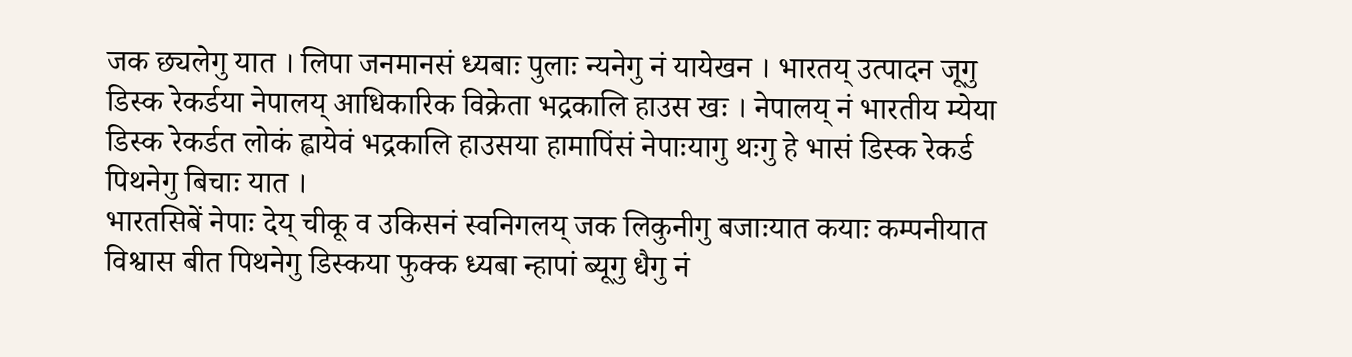जक छ्यलेगु यात । लिपा जनमानसं ध्यबाः पुलाः न्यनेगु नं यायेखन । भारतय् उत्पादन जूगु डिस्क रेकर्डया नेपालय् आधिकारिक विक्रेता भद्रकालि हाउस खः । नेपालय् नं भारतीय म्येया डिस्क रेकर्डत लोकं ह्वायेवं भद्रकालि हाउसया हामापिंसं नेपाःयागु थःगु हे भासं डिस्क रेकर्ड पिथनेगु बिचाः यात ।
भारतसिबें नेपाः देय् चीकू व उकिसनं स्वनिगलय् जक लिकुनीगु बजाःयात कयाः कम्पनीयात विश्वास बीत पिथनेगु डिस्कया फुक्क ध्यबा न्हापां ब्यूगु धैगु नं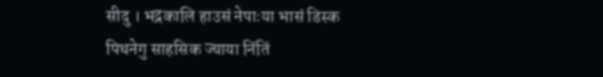सीदु । भद्रकालि हाउसं नेपाःया भासं डिस्क पिथनेगु साहसिक ज्याया निंतिं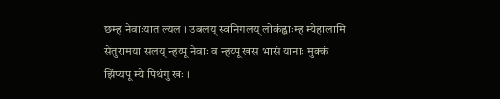छम्ह नेवाःयात ल्यल । उबलय् स्वनिगलय् लोकंह्वाःम्ह म्येहालामि सेतुरामया सलय् न्हय्पू नेवाः व न्हय्पू खस भासं यानाः मुक्कं झिंप्यपू म्ये पिथंगु खः ।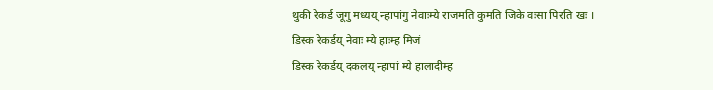थुकी रेकर्ड जूगु मध्यय् न्हापांगु नेवाःम्ये राजमति कुमति जिके वःसा पिरति खः ।
डिस्क रेकर्डय् नेवाः म्ये हाःम्ह मिजं
डिस्क रेकर्डय् दकलय् न्हापां म्ये हालादीम्ह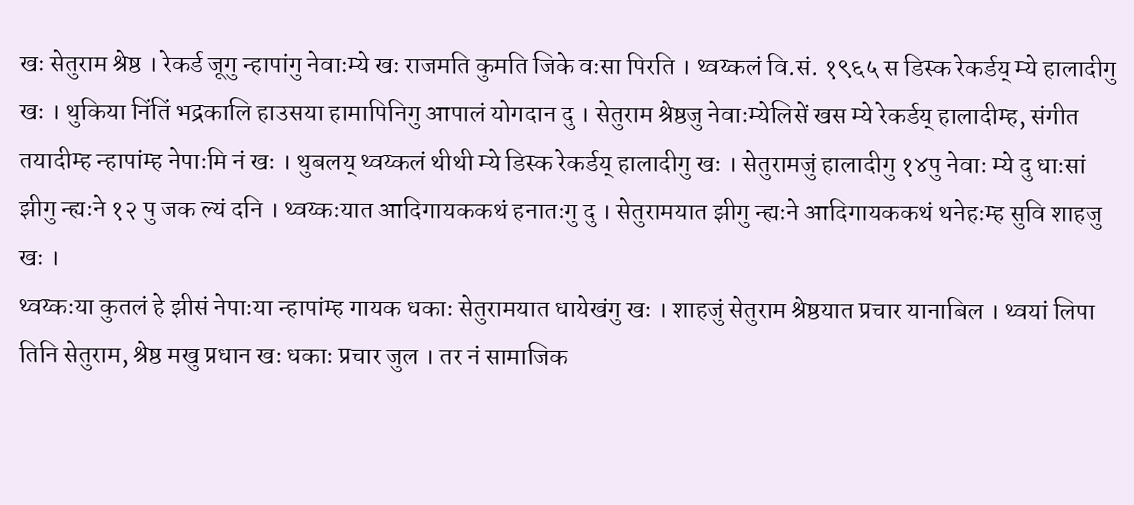खः सेतुराम श्रेष्ठ । रेकर्ड जूगु न्हापांगु नेवाःम्ये खः राजमति कुमति जिके वःसा पिरति । थ्वय्कलं वि.सं. १९६५ स डिस्क रेकर्डय् म्ये हालादीगु खः । थुकिया निंतिं भद्रकालि हाउसया हामापिनिगु आपालं योगदान दु । सेतुराम श्रेष्ठजु नेवाःम्येलिसें खस म्ये रेकर्डय् हालादीम्ह, संगीत तयादीम्ह न्हापांम्ह नेपाःमि नं खः । थुबलय् थ्वय्कलं थीथी म्ये डिस्क रेकर्डय् हालादीगु खः । सेतुरामजुं हालादीगु १४पु नेवाः म्ये दु धाःसां झीगु न्ह्यःने १२ पु जक ल्यं दनि । थ्वय्कःयात आदिगायककथं हनातःगु दु । सेतुरामयात झीगु न्ह्यःने आदिगायककथं थनेहःम्ह सुवि शाहजु खः ।
थ्वय्कःया कुतलं हे झीसं नेपाःया न्हापांम्ह गायक धकाः सेतुरामयात धायेखंगु खः । शाहजुं सेतुराम श्रेष्ठयात प्रचार यानाबिल । थ्वयां लिपा तिनि सेतुराम, श्रेष्ठ मखु प्रधान खः धकाः प्रचार जुल । तर नं सामाजिक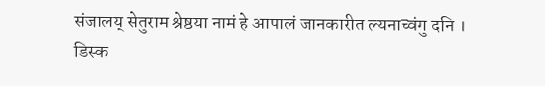संजालय् सेतुराम श्रेष्ठया नामं हे आपालं जानकारीत ल्यनाच्वंगु दनि ।
डिस्क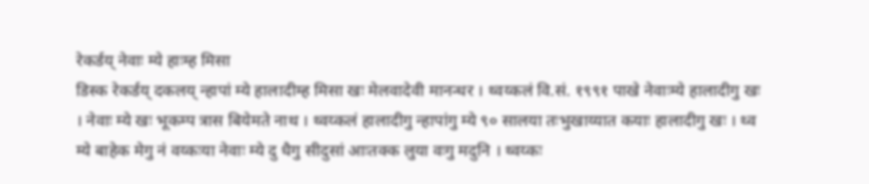रेकर्डय् नेवाः म्ये हाःम्ह मिसा
डिस्क रेकर्डय् दकलय् न्हापां म्ये हालादीम्ह मिसा खः मेलवादेवी मानन्धर । थ्वय्कलं वि.सं. १९९१ पाखे नेवाःम्ये हालादीगु खः । नेवाः म्ये खः भूकम्प त्रास बियेमते नाथ । थ्वय्कलं हालादीगु न्हापांगु म्ये ९० सालया तःभुखाय्यात कयाः हालादीगु खः । थ्व म्ये बाहेक मेगु नं वय्कःया नेवाः म्ये दु धैगु सीदुसां आःतक्क लुया वःगु मदुनि । थ्वय्कः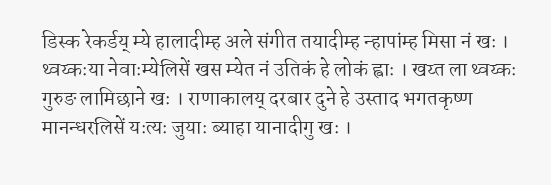डिस्क रेकर्डय् म्ये हालादीम्ह अले संगीत तयादीम्ह न्हापांम्ह मिसा नं खः । थ्वय्कःया नेवाःम्येलिसें खस म्येत नं उतिकं हे लोकं ह्वाः । खय्त ला थ्वय्कः गुरुङ लामिछाने खः । राणाकालय् दरबार दुने हे उस्ताद भगतकृष्ण मानन्धरलिसें यःत्यः जुयाः ब्याहा यानादीगु खः ।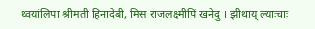थ्वयांलिपा श्रीमती हिनादेबी, मिस राजलक्ष्मीपिं खनेदु । झीथाय् ल्याःचाः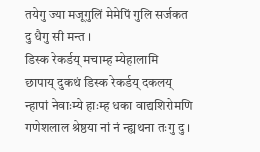तयेगु ज्या मजूगुलिं मेमेपिं गुलि सर्जकत दु धैगु सी मन्त ।
डिस्क रेकर्डय् मचाम्ह म्येहालामि
छापाय् दुकथं डिस्क रेकर्डय् दकलय् न्हापां नेवाःम्ये हाःम्ह धका वाद्यशिरोमणि गणेशलाल श्रेष्ठया नां नं न्ह्यथना तःगु दु ।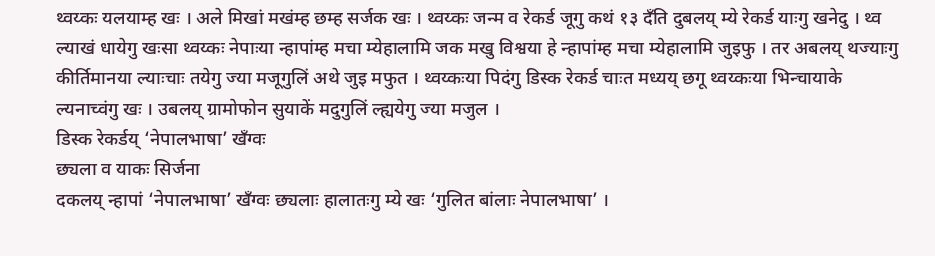थ्वय्कः यलयाम्ह खः । अले मिखां मखंम्ह छम्ह सर्जक खः । थ्वय्कः जन्म व रेकर्ड जूगु कथं १३ दँति दुबलय् म्ये रेकर्ड याःगु खनेदु । थ्व ल्याखं धायेगु खःसा थ्वय्कः नेपाःया न्हापांम्ह मचा म्येहालामि जक मखु विश्वया हे न्हापांम्ह मचा म्येहालामि जुइफु । तर अबलय् थज्याःगु कीर्तिमानया ल्याःचाः तयेगु ज्या मजूगुलिं अथे जुइ मफुत । थ्वय्कःया पिदंगु डिस्क रेकर्ड चाःत मध्यय् छगू थ्वय्कःया भिन्चायाके ल्यनाच्वंगु खः । उबलय् ग्रामोफोन सुयाकें मदुगुलिं ल्ह्ययेगु ज्या मजुल ।
डिस्क रेकर्डय् ‘नेपालभाषा’ खँग्वः
छ्यला व याकः सिर्जना
दकलय् न्हापां ‘नेपालभाषा’ खँग्वः छ्यलाः हालातःगु म्ये खः ‘गुलित बांलाः नेपालभाषा’ ।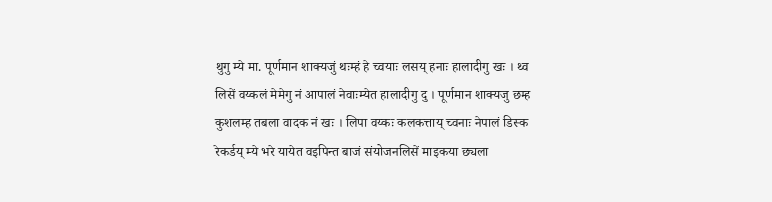थुगु म्ये मा. पूर्णमान शाक्यजुं थःम्हं हे च्वयाः लसय् हनाः हालादीगु खः । थ्व लिसें वय्कलं मेमेगु नं आपालं नेवाःम्येत हालादीगु दु । पूर्णमान शाक्यजु छम्ह कुशलम्ह तबला वादक नं खः । लिपा वय्कः कलकत्ताय् च्वनाः नेपालं डिस्क रेकर्डय् म्ये भरे यायेत वइपिन्त बाजं संयोजनलिसें माइकया छ्यला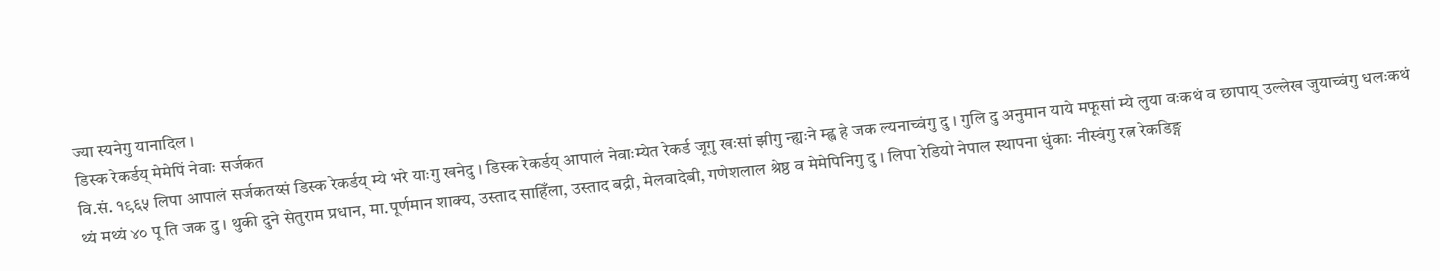ज्या स्यनेगु यानादिल ।
डिस्क रेकर्डय् मेमेपिं नेवाः सर्जकत
वि.सं. १९६५ लिपा आपालं सर्जकतय्सं डिस्क रेकर्डय् म्ये भरे याःगु खनेदु । डिस्क रेकर्डय् आपालं नेवाःम्येत रेकर्ड जूगु खःसां झीगु न्ह्यःने म्ह्व हे जक ल्यनाच्वंगु दु । गुलि दु अनुमान याये मफूसां म्ये लुया वःकथं व छापाय् उल्लेख जुयाच्वंगु धलःकथं थ्यं मथ्यं ४० पू ति जक दु । थुकी दुने सेतुराम प्रधान, मा.पूर्णमान शाक्य, उस्ताद साहिँला, उस्ताद बद्री, मेलवादेबी, गणेशलाल श्रेष्ठ व मेमेपिनिगु दु । लिपा रेडियो नेपाल स्थापना धुंकाः नीस्वंगु रत्न रेकडिङ्ग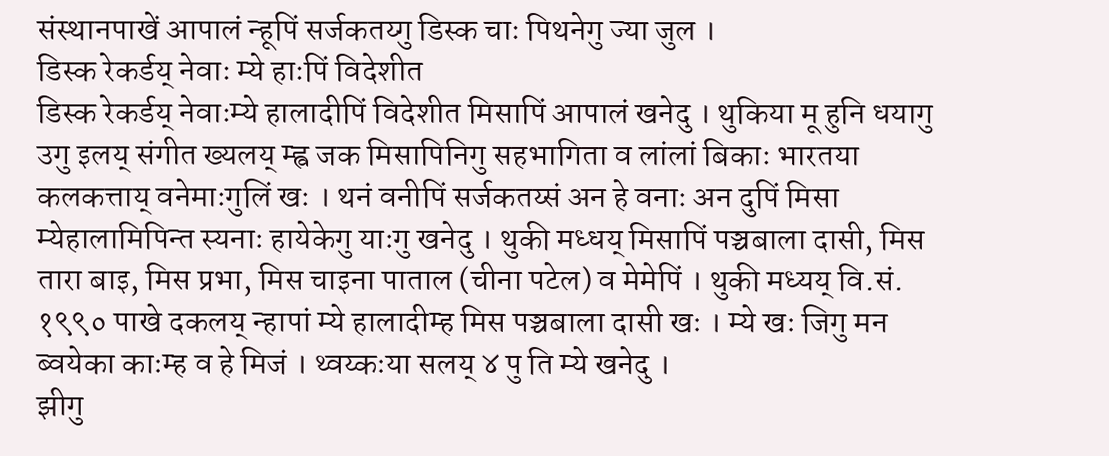संस्थानपाखें आपालं न्हूपिं सर्जकतय्गु डिस्क चाः पिथनेगु ज्या जुल ।
डिस्क रेकर्डय् नेवाः म्ये हाःपिं विदेशीत
डिस्क रेकर्डय् नेवाःम्ये हालादीपिं विदेशीत मिसापिं आपालं खनेदु । थुकिया मू हुनि धयागु उगु इलय् संगीत ख्यलय् म्ह्व जक मिसापिनिगु सहभागिता व लांलां बिकाः भारतया कलकत्ताय् वनेमाःगुलिं खः । थनं वनीपिं सर्जकतय्सं अन हे वनाः अन दुपिं मिसा म्येहालामिपिन्त स्यनाः हायेकेगु याःगु खनेदु । थुकी मध्धय् मिसापिं पञ्चबाला दासी, मिस तारा बाइ, मिस प्रभा, मिस चाइना पाताल (चीना पटेल) व मेमेपिं । थुकी मध्यय् वि.सं. १९९० पाखे दकलय् न्हापां म्ये हालादीम्ह मिस पञ्चबाला दासी खः । म्ये खः जिगु मन ब्वयेका काःम्ह व हे मिजं । थ्वय्कःया सलय् ४ पु ति म्ये खनेदु ।
झीगु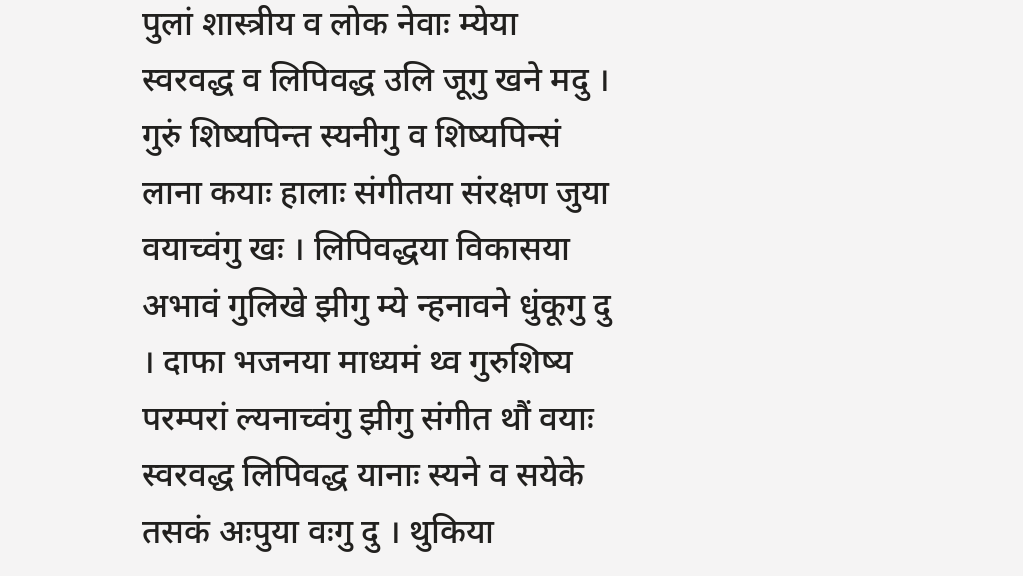पुलां शास्त्रीय व लोक नेवाः म्येया स्वरवद्ध व लिपिवद्ध उलि जूगु खने मदु । गुरुं शिष्यपिन्त स्यनीगु व शिष्यपिन्सं लाना कयाः हालाः संगीतया संरक्षण जुया वयाच्वंगु खः । लिपिवद्धया विकासया अभावं गुलिखे झीगु म्ये न्हनावने धुंकूगु दु । दाफा भजनया माध्यमं थ्व गुरुशिष्य परम्परां ल्यनाच्वंगु झीगु संगीत थौं वयाः स्वरवद्ध लिपिवद्ध यानाः स्यने व सयेके तसकं अःपुया वःगु दु । थुकिया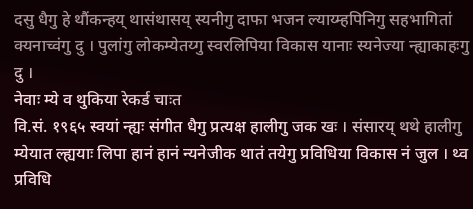दसु धैगु हे थौंकन्हय् थासंथासय् स्यनीगु दाफा भजन ल्याय्म्हपिनिगु सहभागितां क्यनाच्वंगु दु । पुलांगु लोकम्येतय्गु स्वरलिपिया विकास यानाः स्यनेज्या न्ह्याकाहःगु दु ।
नेवाः म्ये व थुकिया रेकर्ड चाःत
वि.सं. १९६५ स्वयां न्ह्यः संगीत धैगु प्रत्यक्ष हालीगु जक खः । संसारय् थथे हालीगु म्येयात ल्ह्ययाः लिपा हानं हानं न्यनेजीक थातं तयेगु प्रविधिया विकास नं जुल । थ्व प्रविधि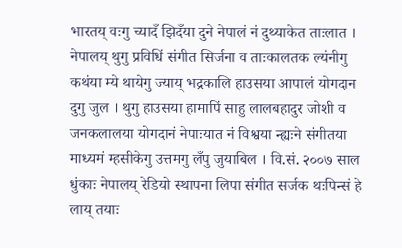भारतय् वःगु च्यादँ झिदँया दुने नेपालं नं दुथ्याकेत ताःलात ।
नेपालय् थुगु प्रविधिं संगीत सिर्जना व ताःकालतक ल्यंनीगु कथंया म्ये थायेगु ज्याय् भद्रकालि हाउसया आपालं योगदान दुगु जुल । थुगु हाउसया हामापिं साहु लालबहादुर जोशी व जनकलालया योगदानं नेपाःयात नं विश्वया न्ह्यःने संगीतया माध्यमं म्हसीकेगु उत्तमगु लँपु जुयाबिल । वि.सं. २००७ साल धुंकाः नेपालय् रेडियो स्थापना लिपा संगीत सर्जक थःपिन्सं हे लाय् तयाः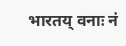भारतय् वनाः नं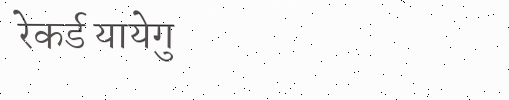रेकर्ड यायेगु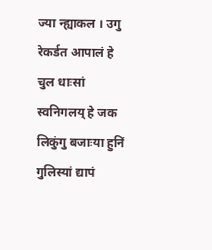ज्या न्ह्याकल । उगु रेकर्डत आपालं हे चुल धाःसां स्वनिगलय् हे जक लिकुंगु बजाःया हुनिं गुलिस्यां द्यापं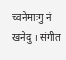च्वनेमाःगु नं खनेदु । संगीत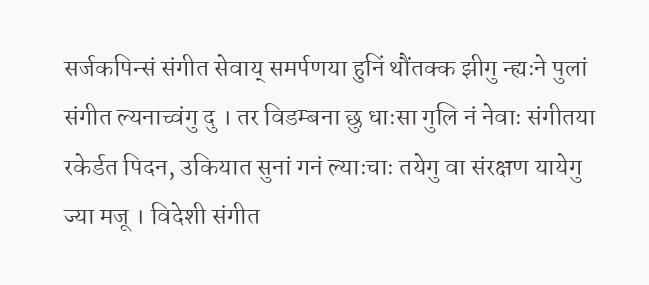सर्जकपिन्सं संगीत सेवाय् समर्पणया हुनिं थौंतक्क झीगु न्ह्यःने पुलां संगीत ल्यनाच्वंगु दु । तर विडम्बना छु धाःसा गुलि नं नेवाः संगीतया रकेर्डत पिदन, उकियात सुनां गनं ल्याःचाः तयेगु वा संरक्षण यायेगु ज्या मजू । विदेशी संगीत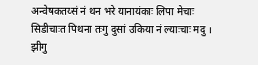अन्वेषकतय्सं नं थन भरे यानायंकाः लिपा मेचाः सिडीचाःत पिथना तःगु दुसां उकिया नं ल्याःचाः मदु ।
झीगु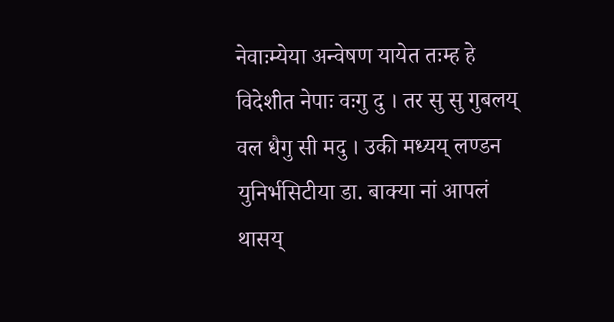नेवाःम्येया अन्वेषण यायेत तःम्ह हे विदेशीत नेपाः वःगु दु । तर सु सु गुबलय् वल धैगु सी मदु । उकी मध्यय् लण्डन युनिर्भसिटीया डा. बाक्या नां आपलं थासय्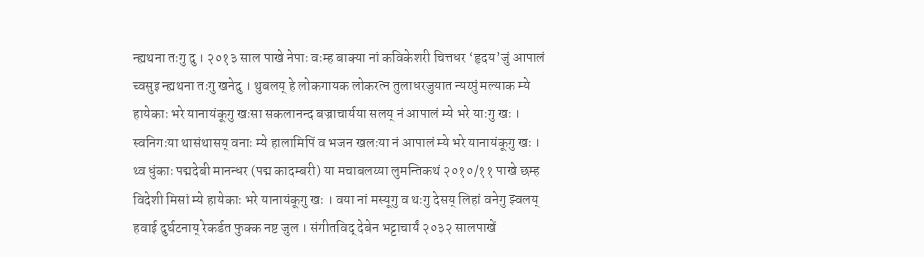न्ह्यथना तःगु दु । २०१३ साल पाखे नेपाः वःम्ह बाक्या नां कविकेशरी चित्तधर ‘हृदय’जुं आपालं च्वसुइ न्ह्यथना तःगु खनेदु । थुबलय् हे लोकगायक लोकरत्न तुलाधरजुयात न्यय्पुं मल्याक म्ये हायेकाः भरे यानायंकूगु खःसा सकलानन्द बज्राचार्यया सलय् नं आपालं म्ये भरे याःगु खः । स्वनिगःया थासंथासय् वनाः म्ये हालामिपिं व भजन खलःया नं आपालं म्ये भरे यानायंकूगु खः ।
थ्व धुंकाः पद्मदेबी मानन्धर (पद्म कादम्बरी) या मचाबलय्या लुमन्तिकथं २०१०/११ पाखे छम्ह विदेशी मिसां म्ये हायेकाः भरे यानायंकूगु खः । वया नां मस्यूगु व थःगु देसय् लिहां वनेगु झ्वलय् हवाई दुर्घटनाय् रेकर्डत फुक्क नष्ट जुल । संगीतविद् देबेन भट्टाचार्यं २०३२ सालपाखें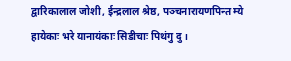द्वारिकालाल जोशी, ईन्द्रलाल श्रेष्ठ, पञ्चनारायणपिन्त म्ये हायेकाः भरे यानायंकाः सिडीचाः पिथंगु दु ।